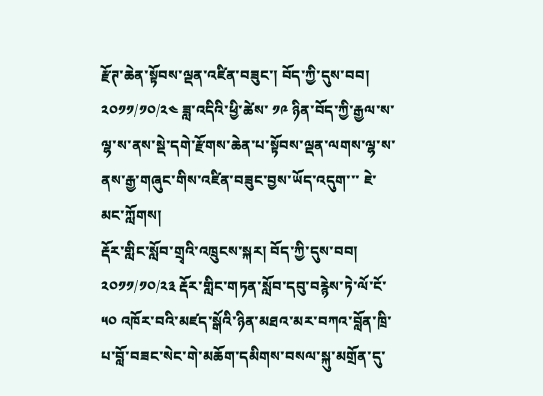རྫོཊ་ཆེན་སྟོབས་ལྡན་འཛིན་བཟུང་། བོད་ཀྱི་དུས་བབ། ༢༠༡༡/༡༠/༢༤ ཟླ་འདིའི་ཕྱི་ཚེས་ ༡༩ ཉིན་བོད་ཀྱི་རྒྱལ་ས་ལྷ་ས་ནས་སྡེ་དགེ་རྫོགས་ཆེན་པ་སྟོབས་ལྡན་ལགས་ལྷ་ས་ནས་རྒྱ་གཞུང་གིས་འཛིན་བཟུང་བྱས་ཡོད་འདུག་་་ ཇེ་མང་ཀློགས།
རྡོར་གླིང་སློབ་གྲྭའི་འཁྲུངས་སྐར། བོད་ཀྱི་དུས་བབ། ༢༠༡༡/༡༠/༢༣ རྡོར་གླིང་གཏན་སློབ་དབུ་བརྙེས་ཏེ་ལོ་ངོ་ ༥༠ འཁོར་བའི་མཛད་སྒོའི་ཉིན་མཐའ་མར་བཀའ་བློན་ཁྲི་པ་བློ་བཟང་སེང་གེ་མཆོག་དམིགས་བསལ་སྐུ་མགྲོན་དུ་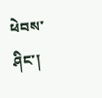ཕེབས་ཤིང་།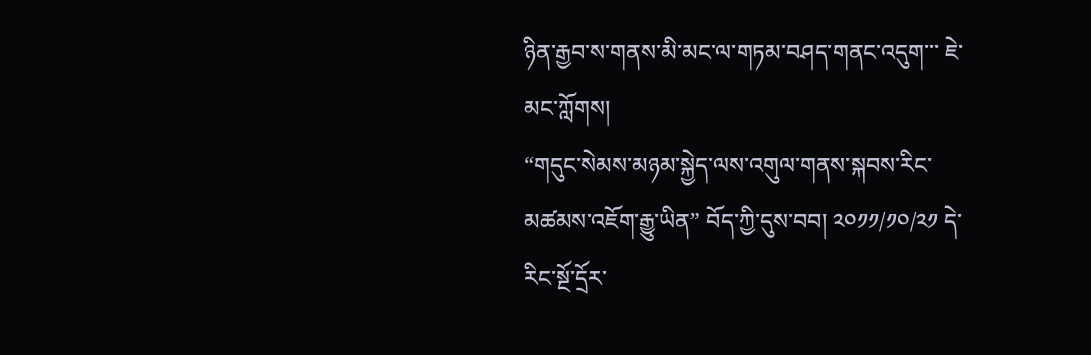ཉིན་རྒྱབ་ས་གནས་མི་མང་ལ་གཏམ་བཤད་གནང་འདུག་་་ ཇེ་མང་ཀློགས།
“གདུང་སེམས་མཉམ་སྐྱེད་ལས་འགུལ་གནས་སྐབས་རིང་མཚམས་འཇོག་རྒྱུ་ཡིན” བོད་ཀྱི་དུས་བབ། ༢༠༡༡/༡༠/༢༡ དེ་རིང་སྔོ་དྲོར་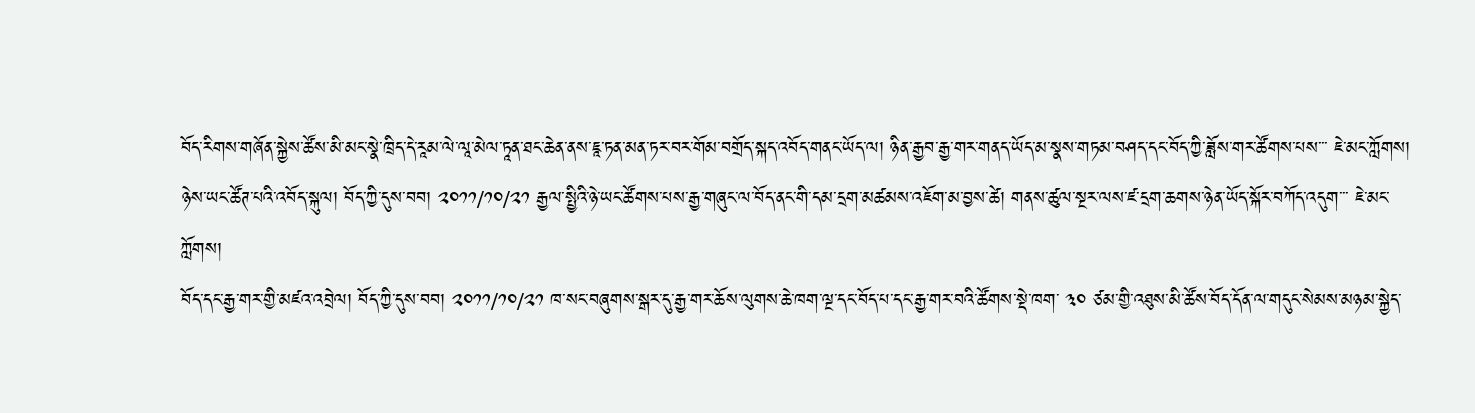བོད་རིགས་གཞོན་སྐྱེས་ཚོས་མི་མང་སྣེ་ཁྲིད་དེ་རཱམ་ལེ་ལཱ་མེལ་ཏཱན་ཐང་ཆེན་ནས་ཇཱ་ཏན་མན་ཏར་བར་གོམ་བགྲོད་སྐད་འབོད་གནང་ཡོད་ལ། ཉིན་རྒྱབ་རྒྱ་གར་གནད་ཡོད་མ་སྣས་གཏམ་བཤད་དང་བོད་ཀྱི་ཟློས་གར་ཚོགས་པས་་་ ཇེ་མང་ཀློགས།
ཉེས་ཡང་ཚོཊ་པའི་འབོད་སྐུལ། བོད་ཀྱི་དུས་བབ། ༢༠༡༡/༡༠/༢༡ རྒྱལ་སྤྱིའི་ཉེ་ཡང་ཚོགས་པས་རྒྱ་གཞུང་ལ་བོད་ནང་གི་དམ་དྲག་མཚམས་འཇོག་མ་བྱས་ཚེ། གནས་ཚུལ་སྔར་ལས་ཛ་དྲག་ཆགས་ཉེན་ཡོད་སྐོར་བཀོད་འདུག་་་ ཇེ་མང་ཀློགས།
བོད་དང་རྒྱ་གར་གྱི་མཛའ་འབྲེལ། བོད་ཀྱི་དུས་བབ། ༢༠༡༡/༡༠/༢༡ ཁ་སང་བཞུགས་སྒར་དུ་རྒྱ་གར་ཆོས་ལུགས་ཆེ་ཁག་ལྔ་དང་བོད་པ་དང་རྒྱ་གར་བའི་ཚོགས་སྡེ་ཁག་ ༣༠ ཙམ་གྱི་འཐུས་མི་ཚོས་བོད་དོན་ལ་གདུང་སེམས་མཉམ་སྐྱེད་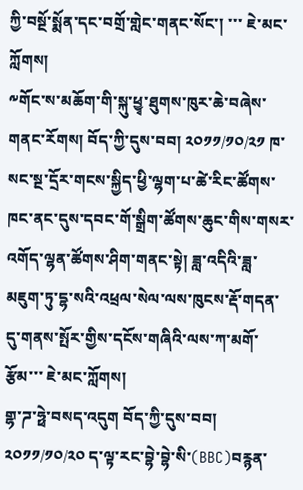ཀྱི་བསྔོ་སྨོན་དང་བགྲོ་གླེང་གནང་སོང་། ་་་ ཇེ་མང་ཀློགས།
༸གོང་ས་མཆོག་གི་སྐུ་ཕྱྭ་ཐུགས་ཁུར་ཆེ་བཞེས་གནང་རོགས། བོད་ཀྱི་དུས་བབ། ༢༠༡༡/༡༠/༢༡ ཁ་སང་སྔ་དྲོར་གངས་སྐྱིད་ཕྱི་ལྷག་པ་ཚེ་རིང་ཚོགས་ཁང་ནང་དུས་དབང་གོ་སྒྲིག་ཚོགས་ཆུང་གིས་གསར་འགོད་ལྷན་ཚོགས་ཤིག་གནང་སྟེ། ཟླ་འདིའི་ཟླ་མཇུག་ཏུ་དྷ་སའི་འཕྲལ་སེལ་ལས་ཁུངས་རྡོ་གདན་དུ་གནས་སྤོར་གྱིས་དངོས་གཞིའི་ལས་ཀ་མགོ་རྩོམ་་་ ཇེ་མང་ཀློགས།
གྷ་ཌ་ཧྥེ་བསད་འདུག བོད་ཀྱི་དུས་བབ། ༢༠༡༡/༡༠/༢༠ ད་ལྟ་རང་བྷེ་བྷེ་སི་(BBC)བརྙན་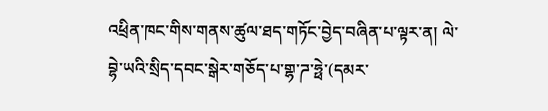འཕྲིན་ཁང་གིས་གནས་ཚུལ་ཐད་གཏོང་བྱེད་བཞིན་པ་ལྟར་ན། ལེ་བྷེ་ཡའི་སྲིད་དབང་སྒེར་གཅོད་པ་གྷ་ཌ་ཧྥེ་(དམར་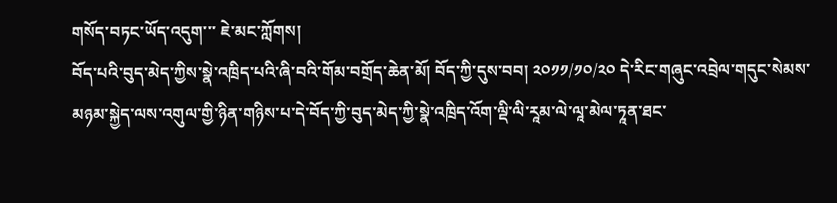གསོད་བཏང་ཡོད་འདུག་་་ ཇེ་མང་ཀློགས།
བོད་པའི་བུད་མེད་ཀྱིས་སྣེ་འཁྲིད་པའི་ཞི་བའི་གོམ་བགྲོད་ཆེན་མོ། བོད་ཀྱི་དུས་བབ། ༢༠༡༡/༡༠/༢༠ དེ་རིང་གཞུང་འབྲེལ་གདུང་སེམས་མཉམ་སྐྱེད་ལས་འགུལ་གྱི་ཉིན་གཉིས་པ་དེ་བོད་ཀྱི་བུད་མེད་ཀྱི་སྣེ་འཁྲིད་འོག་ལྡི་ལི་རཱམ་ལེ་ལཱ་མེལ་ཏཱན་ཐང་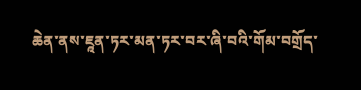ཆེན་ནས་ཇཱན་ཏར་མན་ཏར་བར་ཞི་བའི་གོམ་བགྲོད་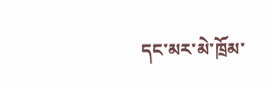དང་མར་མེ་ཁྲོམ་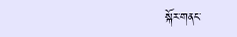སྐོར་གནང་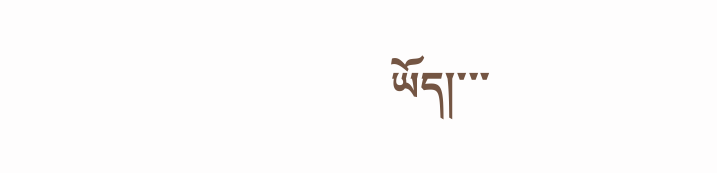ཡོད།་་་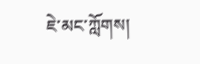ཇེ་མང་ཀློགས།